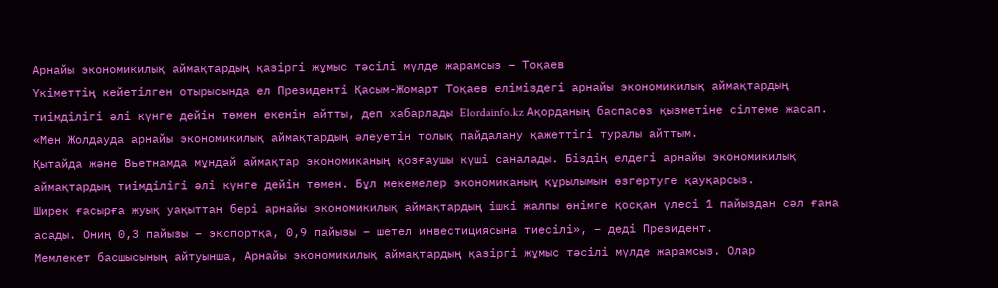Арнайы экономикилық аймақтардың қазіргі жұмыс тәсілі мүлде жарамсыз – Тоқаев
Үкіметтің кейетілген отырысында ел Президенті Қасым-Жомарт Тоқаев еліміздегі арнайы экономикилық аймақтардың тиімділігі әлі күнге дейін төмен екенін айтты, деп хабарлады Elordainfo.kz Ақорданың баспасөз қызметіне сілтеме жасап.
«Мен Жолдауда арнайы экономикилық аймақтардың әлеуетін толық пайдалану қажеттігі туралы айттым.
Қытайда және Вьетнамда мұндай аймақтар экономиканың қозғаушы күші саналады. Біздің елдегі арнайы экономикилық аймақтардың тиімділігі әлі күнге дейін төмен. Бұл мекемелер экономиканың құрылымын өзгертуге қауқарсыз.
Ширек ғасырға жуық уақыттан бері арнайы экономикилық аймақтардың ішкі жалпы өнімге қосқан үлесі 1 пайыздан сәл ғана асады. Ониң 0,3 пайызы – экспортқа, 0,9 пайызы – шетел инвестициясына тиесілі», – деді Президент.
Мемлекет басшысының айтуынша, Арнайы экономикилық аймақтардың қазіргі жұмыс тәсілі мүлде жарамсыз. Олар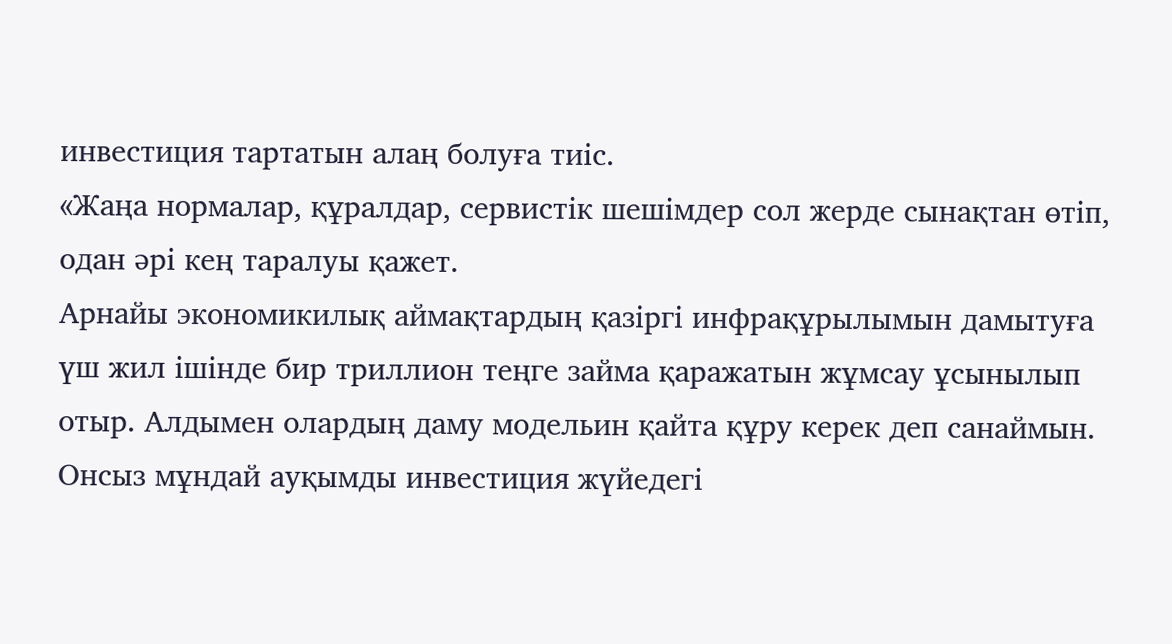инвестиция тартатын алаң болуға тиіс.
«Жаңа нормалар, құралдар, сервистік шешімдер сол жерде сынақтан өтіп, одан әрі кең таралуы қажет.
Арнайы экономикилық аймақтардың қазіргі инфрақұрылымын дамытуға үш жил ішінде бир триллион теңге займа қаражатын жұмсау ұсынылып отыр. Алдымен олардың даму модельин қайта құру керек деп санаймын. Онсыз мұндай ауқымды инвестиция жүйедегі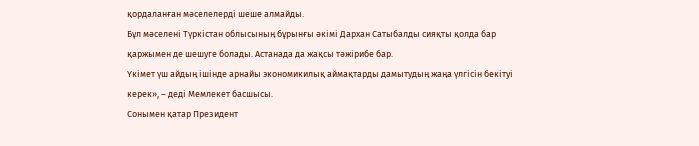қордаланған мәселелерді шеше алмайды.
Бұл мәселені Түркістан облысының бұрынғы әкімі Дархан Сатыбалды сияқты қолда бар қаржымен де шешуге болады. Астанада да жақсы тәжірибе бар.
Үкімет үш айдың ішінде арнайы экономикилық аймақтарды дамытудың жаңа үлгісін бекітуі керек», – деді Мемлекет басшысы.
Сонымен қатар Президент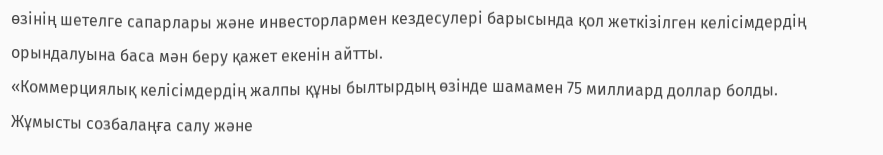өзінің шетелге сапарлары және инвесторлармен кездесулері барысында қол жеткізілген келісімдердің орындалуына баса мән беру қажет екенін айтты.
«Коммерциялық келісімдердің жалпы құны былтырдың өзінде шамамен 75 миллиард доллар болды. Жұмысты созбалаңға салу және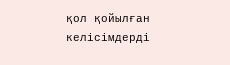қол қойылған келісімдерді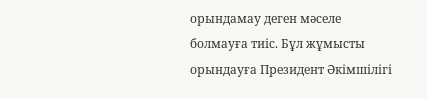орындамау деген мәселе болмауға тиіс. Бұл жұмысты орындауға Президент Әкімшілігі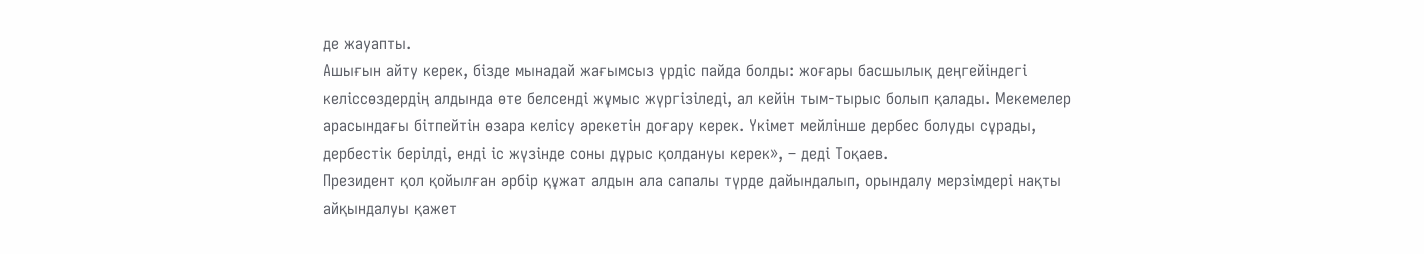де жауапты.
Ашығын айту керек, бізде мынадай жағымсыз үрдіс пайда болды: жоғары басшылық деңгейіндегі келіссөздердің алдында өте белсенді жұмыс жүргізіледі, ал кейін тым-тырыс болып қалады. Мекемелер арасындағы бітпейтін өзара келісу әрекетін доғару керек. Үкімет мейлінше дербес болуды сұрады, дербестік берілді, енді іс жүзінде соны дұрыс қолдануы керек», – деді Тоқаев.
Президент қол қойылған әрбір құжат алдын ала сапалы түрде дайындалып, орындалу мерзімдері нақты айқындалуы қажет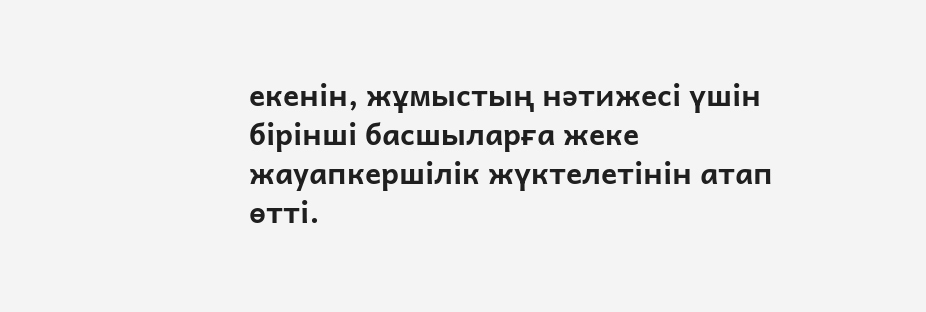екенін, жұмыстың нәтижесі үшін бірінші басшыларға жеке жауапкершілік жүктелетінін атап өтті.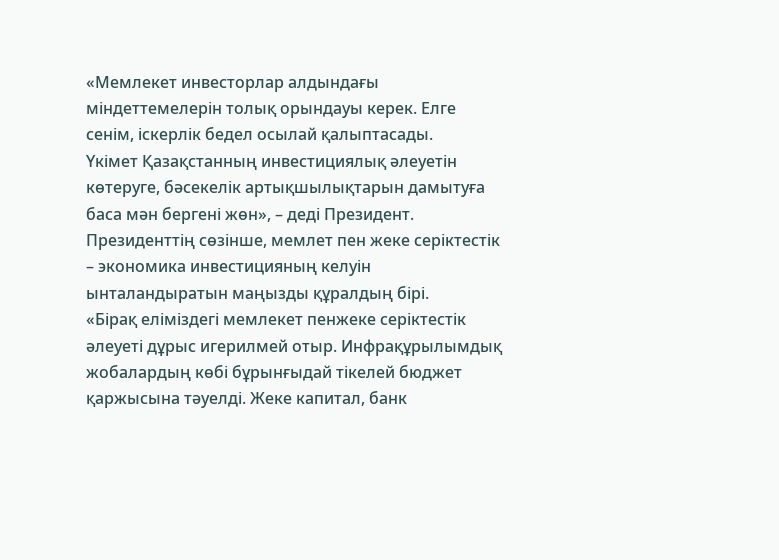«Мемлекет инвесторлар алдындағы міндеттемелерін толық орындауы керек. Елге сенім, іскерлік бедел осылай қалыптасады.
Үкімет Қазақстанның инвестициялық әлеуетін көтеруге, бәсекелік артықшылықтарын дамытуға баса мән бергені жөн», – деді Президент.
Президенттің сөзінше, мемлет пен жеке серіктестік – экономика инвестицияның келуін ынталандыратын маңызды құралдың бірі.
«Бірақ еліміздегі мемлекет пенжеке серіктестік әлеуеті дұрыс игерилмей отыр. Инфрақұрылымдық жобалардың көбі бұрынғыдай тікелей бюджет қаржысына тәуелді. Жеке капитал, банк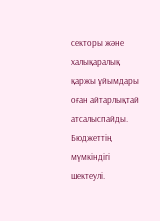секторы және халықаралық қаржы ұйымдары оған айтарлықтай атсалыспайды. Бюджеттің мүмкіндігі шектеулі.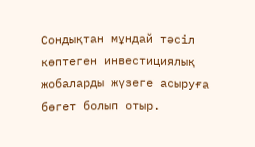Сондықтан мұндай тәсіл көптеген инвестициялық жобаларды жүзеге асыруға бөгет болып отыр.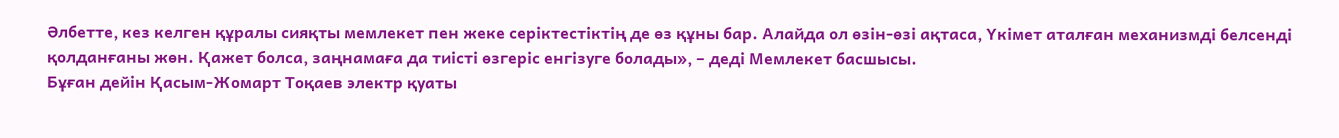Әлбетте, кез келген құралы сияқты мемлекет пен жеке серіктестіктің де өз құны бар. Алайда ол өзін-өзі ақтаса, Үкімет аталған механизмді белсенді қолданғаны жөн. Қажет болса, заңнамаға да тиісті өзгеріс енгізуге болады», – деді Мемлекет басшысы.
Бұған дейін Қасым-Жомарт Тоқаев электр қуаты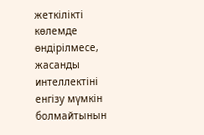жеткілікті көлемде өндірілмесе, жасанды интеллектіні енгізу мүмкін болмайтынын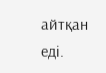айтқан еді.